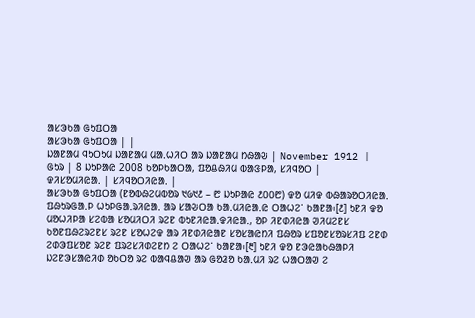ᱟᱥᱳᱠᱟ ᱜᱩᱯᱛᱟ
ᱟᱥᱳᱠᱟ ᱜᱩᱯᱛᱟ | |
ᱡᱟᱱᱟᱢ ᱧᱩᱛᱩᱢ ᱡᱟᱱᱟᱢ ᱢᱟᱹᱦᱤᱛ ᱟᱨ ᱡᱟᱱᱟᱢ ᱴᱷᱟᱶ | November 1912 |
ᱜᱩᱨ | 8 ᱡᱩᱞᱟᱭ 2008 ᱠᱚᱞᱠᱟᱛᱟ, ᱯᱚᱪᱷᱤᱢ ᱵᱟᱝᱞᱟ, ᱥᱤᱧᱚᱛ |
ᱫᱤᱥᱚᱢᱤᱭᱟᱹ | ᱥᱤᱧᱚᱛᱤᱭᱟᱹ |
ᱟᱥᱳᱠᱟ ᱜᱩᱯᱛᱟ (ᱱᱚᱵᱷᱮᱢᱵᱚᱨ ᱑᱙᱑᱒ – ᱘ ᱡᱩᱞᱟᱭ ᱒᱐᱐᱘) ᱫᱚ ᱢᱤᱫ ᱵᱷᱟᱨᱚᱛᱤᱭᱟᱹ ᱯᱷᱩᱨᱜᱟᱹᱞ ᱦᱩᱞᱜᱟᱹᱨᱤᱭᱟᱹ ᱟᱨ ᱥᱟᱶᱛᱟ ᱠᱟᱹᱢᱤᱭᱟᱹᱭ ᱛᱟᱦᱮᱸ ᱠᱟᱱᱟ᱾[᱒] ᱩᱱᱤ ᱫᱚ ᱢᱚᱦᱤᱞᱟ ᱥᱮᱵᱟ ᱥᱚᱢᱤᱛᱤ ᱨᱮᱱ ᱵᱩᱱᱤᱭᱟᱹᱫᱤᱭᱟᱹ, ᱚᱞ ᱤᱱᱰᱤᱭᱟ ᱣᱤᱢᱮᱱᱥ ᱠᱚᱱᱯᱷᱮᱨᱮᱱᱥ ᱨᱮᱱ ᱥᱚᱦᱮᱫ ᱟᱨ ᱤᱱᱰᱤᱭᱟᱱ ᱥᱚᱥᱟᱭᱴᱤ ᱯᱷᱚᱨ ᱥᱯᱚᱱᱥᱚᱨᱥᱤᱯ ᱮᱱᱰ ᱮᱰᱳᱯᱥᱚᱱ ᱨᱮᱱ ᱯᱨᱮᱥᱤᱰᱮᱱᱴ ᱮ ᱛᱟᱦᱮᱸ ᱠᱟᱱᱟ᱾[᱓] ᱩᱱᱤ ᱫᱚ ᱱᱳᱭᱟᱠᱷᱟᱞᱤ ᱡᱮᱱᱳᱥᱟᱭᱤᱰ ᱚᱠᱛᱚ ᱨᱮ ᱵᱟᱧᱪᱟᱣ ᱟᱨ ᱜᱚᱲᱚ ᱠᱟᱹᱢᱤ ᱨᱮ ᱦᱟᱛᱟᱣ ᱮ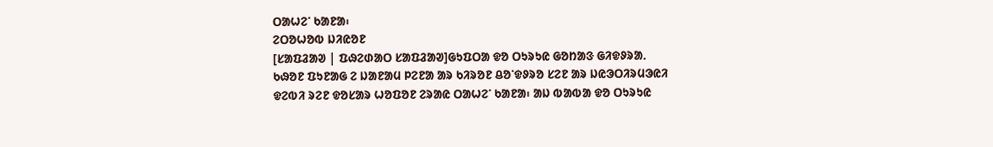ᱛᱟᱦᱮᱸ ᱠᱟᱱᱟ᱾
ᱮᱛᱚᱦᱚᱵ ᱡᱤᱭᱚᱱ
[ᱥᱟᱯᱲᱟᱣ | ᱯᱷᱮᱰᱟᱛ ᱥᱟᱯᱲᱟᱣ]ᱜᱩᱯᱛᱟ ᱫᱚ ᱛᱩᱨᱩᱭ ᱜᱚᱴᱟᱝ ᱜᱤᱫᱽᱨᱟᱹ ᱠᱷᱚᱱ ᱯᱩᱱᱟᱜ ᱮ ᱡᱟᱱᱟᱢ ᱞᱮᱱᱟ ᱟᱨ ᱠᱤᱨᱚᱱ ᱪᱚᱸᱫᱽᱨᱚ ᱥᱮᱱ ᱟᱨ ᱡᱭᱳᱛᱤᱨᱢᱳᱭᱤ ᱫᱮᱵᱤ ᱨᱮᱱ ᱫᱚᱥᱟᱨ ᱦᱚᱯᱚᱱ ᱮᱨᱟᱭ ᱛᱟᱦᱮᱸ ᱠᱟᱱᱟ᱾ ᱟᱡ ᱵᱟᱵᱟ ᱫᱚ ᱛᱩᱨᱩᱭ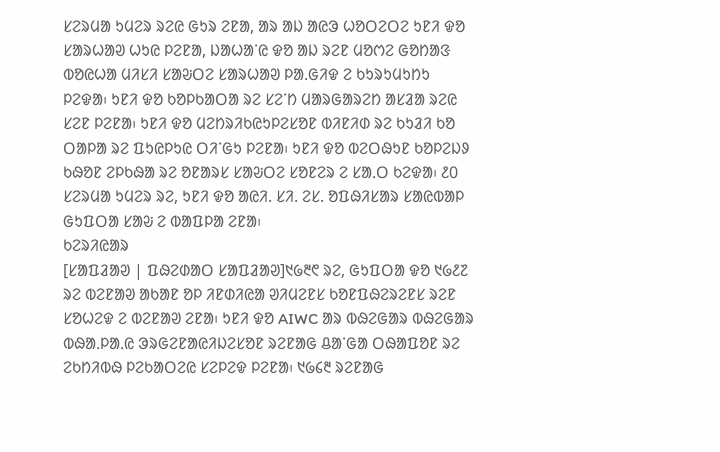ᱥᱮᱨᱢᱟ ᱩᱢᱮᱨ ᱨᱮᱭ ᱜᱩᱨ ᱮᱱᱟ, ᱟᱨ ᱟᱡ ᱟᱭᱳ ᱦᱚᱛᱮᱛᱮ ᱩᱱᱤ ᱫᱚ ᱥᱟᱨᱦᱟᱣ ᱦᱩᱭ ᱞᱮᱱᱟ, ᱡᱟᱦᱟᱸᱭ ᱫᱚ ᱟᱡ ᱨᱮᱱ ᱢᱚᱬᱮ ᱜᱚᱴᱟᱝ ᱵᱚᱭᱦᱟ ᱢᱤᱥᱤ ᱥᱟᱶᱛᱮ ᱥᱟᱨᱦᱟᱣ ᱞᱟᱹᱜᱤᱫ ᱮ ᱠᱩᱨᱩᱢᱩᱴᱩ ᱞᱮᱫᱟ᱾ ᱩᱱᱤ ᱫᱚ ᱠᱚᱞᱠᱟᱛᱟ ᱨᱮ ᱥᱮᱸᱴ ᱢᱟᱨᱜᱟᱨᱮᱴ ᱟᱥᱲᱟ ᱨᱮᱭ ᱥᱮᱱ ᱞᱮᱱᱟ᱾ ᱩᱱᱤ ᱫᱚ ᱢᱮᱴᱨᱤᱠᱭᱩᱞᱮᱥᱚᱱ ᱵᱤᱱᱤᱰ ᱨᱮ ᱠᱩᱲᱤ ᱠᱚ ᱛᱟᱞᱟ ᱨᱮ ᱯᱩᱭᱞᱩᱭ ᱛᱤᱸᱜᱩ ᱞᱮᱱᱟ᱾ ᱩᱱᱤ ᱫᱚ ᱵᱮᱛᱷᱩᱱ ᱠᱚᱞᱮᱡᱽ ᱠᱷᱚᱱ ᱮᱞᱠᱷᱟ ᱨᱮ ᱚᱱᱟᱨᱥ ᱥᱟᱶᱛᱮ ᱥᱚᱱᱮᱨ ᱮ ᱥᱟᱹᱛ ᱠᱮᱫᱟ᱾ ᱒᱐ ᱥᱮᱨᱢᱟ ᱩᱢᱮᱨ ᱨᱮ, ᱩᱱᱤ ᱫᱚ ᱟᱭᱤ. ᱥᱤ. ᱮᱥ. ᱚᱯᱷᱤᱥᱟᱨ ᱥᱟᱭᱵᱟᱞ ᱜᱩᱯᱛᱟ ᱥᱟᱶ ᱮ ᱵᱟᱯᱞᱟ ᱮᱱᱟ᱾
ᱠᱮᱨᱤᱭᱟᱨ
[ᱥᱟᱯᱲᱟᱣ | ᱯᱷᱮᱰᱟᱛ ᱥᱟᱯᱲᱟᱣ]᱑᱙᱓᱖ ᱨᱮ, ᱜᱩᱯᱛᱟ ᱫᱚ ᱑᱙᱒᱗ ᱨᱮ ᱵᱮᱱᱟᱣ ᱟᱠᱟᱱ ᱚᱞ ᱤᱱᱰᱤᱭᱟ ᱣᱤᱢᱮᱱᱥ ᱠᱚᱱᱯᱷᱮᱨᱮᱱᱥ ᱨᱮᱱ ᱥᱚᱦᱮᱫ ᱮ ᱵᱮᱱᱟᱣ ᱮᱱᱟ᱾ ᱩᱱᱤ ᱫᱚ AIWC ᱟᱨ ᱵᱷᱮᱜᱟᱨ ᱵᱷᱮᱜᱟᱨ ᱵᱷᱟᱹᱞᱟᱹᱭ ᱳᱨᱜᱮᱱᱟᱭᱤᱡᱮᱥᱚᱱ ᱨᱮᱱᱟᱜ ᱪᱟᱸᱜᱟ ᱛᱷᱟᱯᱚᱱ ᱨᱮ ᱮᱠᱴᱤᱵᱷ ᱞᱮᱠᱟᱛᱮᱭ ᱥᱮᱞᱮᱫ ᱞᱮᱱᱟ᱾ ᱑᱙᱔᱓ ᱨᱮᱱᱟᱜ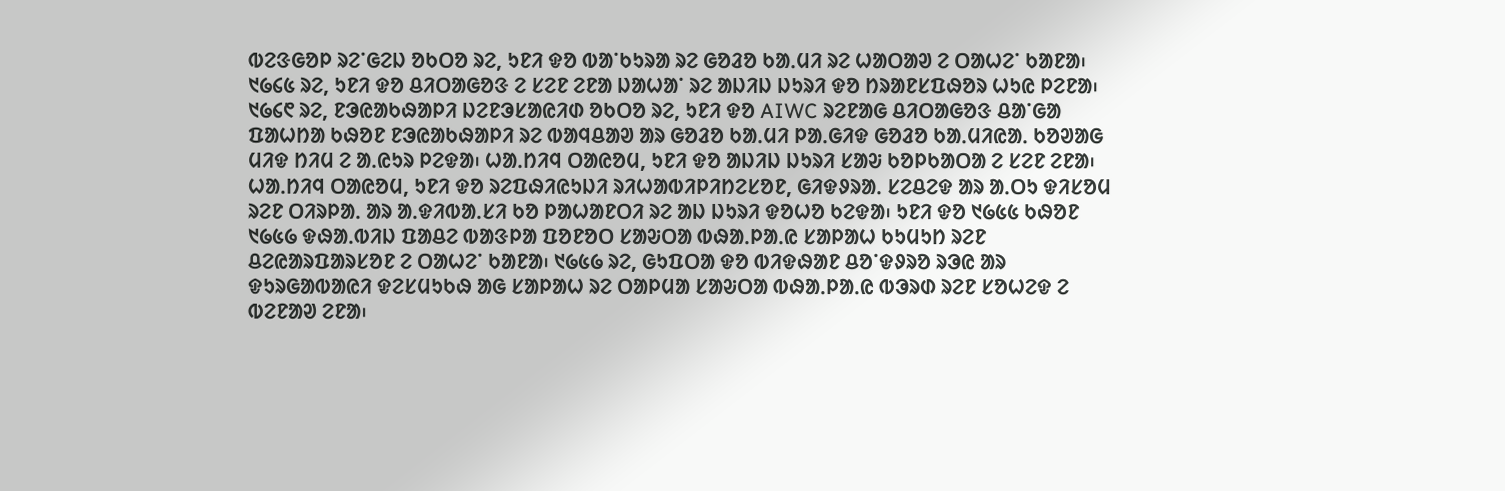ᱵᱮᱝᱜᱚᱞ ᱨᱮᱸᱜᱮᱡ ᱚᱠᱛᱚ ᱨᱮ, ᱩᱱᱤ ᱫᱚ ᱵᱟᱸᱠᱩᱨᱟ ᱨᱮ ᱜᱚᱲᱚ ᱠᱟᱹᱢᱤ ᱨᱮ ᱦᱟᱛᱟᱣ ᱮ ᱛᱟᱦᱮᱸ ᱠᱟᱱᱟ᱾ ᱑᱙᱔᱕ ᱨᱮ, ᱩᱱᱤ ᱫᱚ ᱪᱤᱛᱟᱜᱚᱝ ᱮ ᱥᱮᱱ ᱮᱱᱟ ᱡᱟᱦᱟᱸ ᱨᱮ ᱟᱡᱤᱡ ᱡᱩᱨᱤ ᱫᱚ ᱴᱨᱟᱱᱥᱯᱷᱚᱨ ᱦᱩᱭ ᱞᱮᱱᱟ᱾ ᱑᱙᱔᱖ ᱨᱮ, ᱱᱳᱭᱟᱠᱷᱟᱞᱤ ᱡᱮᱱᱳᱥᱟᱭᱤᱰ ᱚᱠᱛᱚ ᱨᱮ, ᱩᱱᱤ ᱫᱚ AIWC ᱨᱮᱱᱟᱜ ᱪᱤᱛᱟᱜᱚᱝ ᱪᱟᱸᱜᱟ ᱯᱟᱦᱴᱟ ᱠᱷᱚᱱ ᱱᱳᱭᱟᱠᱷᱟᱞᱤ ᱨᱮ ᱵᱟᱧᱪᱟᱣ ᱟᱨ ᱜᱚᱲᱚ ᱠᱟᱹᱢᱤ ᱞᱟᱹᱜᱤᱫ ᱜᱚᱲᱚ ᱠᱟᱹᱢᱤᱭᱟᱹ ᱠᱚᱣᱟᱜ ᱢᱤᱫ ᱴᱤᱢ ᱮ ᱟᱹᱭᱩᱨ ᱞᱮᱫᱟ᱾ ᱦᱟᱹᱴᱤᱧ ᱛᱟᱭᱚᱢ, ᱩᱱᱤ ᱫᱚ ᱟᱡᱤᱡ ᱡᱩᱨᱤ ᱥᱟᱶ ᱠᱚᱞᱠᱟᱛᱟ ᱮ ᱥᱮᱱ ᱮᱱᱟ᱾
ᱦᱟᱹᱴᱤᱧ ᱛᱟᱭᱚᱢ, ᱩᱱᱤ ᱫᱚ ᱨᱮᱯᱷᱤᱭᱩᱡᱤ ᱨᱤᱦᱟᱵᱤᱞᱤᱴᱮᱥᱚᱱ, ᱜᱤᱫᱽᱨᱟᱹ ᱥᱮᱪᱮᱫ ᱟᱨ ᱟᱹᱛᱩ ᱫᱤᱥᱚᱢ ᱨᱮᱱ ᱛᱤᱨᱞᱟᱹ ᱟᱨ ᱟᱹᱫᱤᱵᱟᱹᱥᱤ ᱠᱚ ᱞᱟᱦᱟᱱᱛᱤ ᱨᱮ ᱟᱡ ᱡᱩᱨᱤ ᱫᱚᱦᱚ ᱠᱮᱫᱟ᱾ ᱩᱱᱤ ᱫᱚ ᱑᱙᱕᱕ ᱠᱷᱚᱱ ᱑᱙᱕᱙ ᱫᱷᱟᱹᱵᱤᱡ ᱯᱟᱪᱮ ᱵᱟᱝᱞᱟ ᱯᱚᱱᱚᱛ ᱥᱟᱶᱛᱟ ᱵᱷᱟᱹᱞᱟᱹᱭ ᱥᱟᱞᱟᱦ ᱠᱩᱢᱩᱴ ᱨᱮᱱ ᱪᱮᱭᱟᱨᱯᱟᱨᱥᱚᱱ ᱮ ᱛᱟᱦᱮᱸ ᱠᱟᱱᱟ᱾ ᱑᱙᱕᱙ ᱨᱮ, ᱜᱩᱯᱛᱟ ᱫᱚ ᱵᱤᱫᱷᱟᱱ ᱪᱚᱸᱫᱽᱨᱚ ᱨᱳᱭ ᱟᱨ ᱫᱩᱨᱜᱟᱵᱟᱭᱤ ᱫᱮᱥᱢᱩᱠᱷ ᱟᱜ ᱥᱟᱞᱟᱦ ᱨᱮ ᱛᱟᱞᱢᱟ ᱥᱟᱶᱛᱟ ᱵᱷᱟᱹᱞᱟᱹᱭ ᱵᱳᱨᱰ ᱨᱮᱱ ᱥᱚᱦᱮᱫ ᱮ ᱵᱮᱱᱟᱣ ᱮᱱᱟ᱾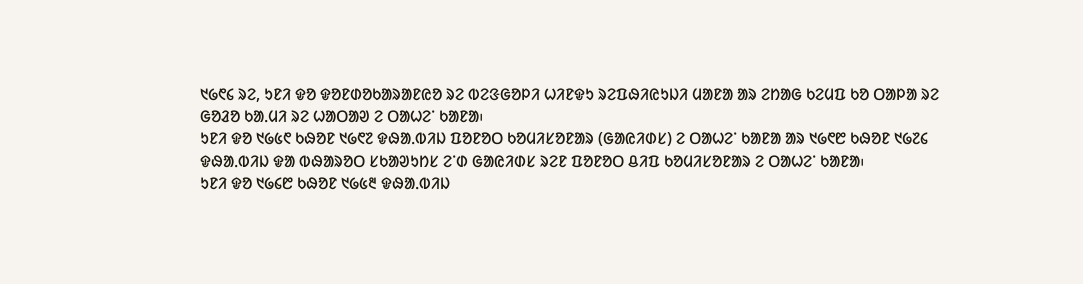᱑᱙᱖᱔ ᱨᱮ, ᱩᱱᱤ ᱫᱚ ᱫᱚᱱᱰᱚᱠᱟᱨᱟᱱᱭᱚ ᱨᱮ ᱵᱮᱝᱜᱚᱞᱤ ᱦᱤᱱᱫᱩ ᱨᱮᱯᱷᱤᱭᱩᱡᱤ ᱢᱟᱱᱟ ᱟᱨ ᱮᱴᱟᱜ ᱠᱮᱢᱯ ᱠᱚ ᱛᱟᱞᱟ ᱨᱮ ᱜᱚᱲᱚ ᱠᱟᱹᱢᱤ ᱨᱮ ᱦᱟᱛᱟᱣ ᱮ ᱛᱟᱦᱮᱸ ᱠᱟᱱᱟ᱾
ᱩᱱᱤ ᱫᱚ ᱑᱙᱕᱖ ᱠᱷᱚᱱ ᱑᱙᱖᱗ ᱫᱷᱟᱹᱵᱤᱡ ᱯᱚᱱᱚᱛ ᱠᱚᱢᱤᱥᱚᱱᱟᱨ (ᱜᱟᱭᱤᱰᱥ) ᱮ ᱛᱟᱦᱮᱸ ᱠᱟᱱᱟ ᱟᱨ ᱑᱙᱖᱘ ᱠᱷᱚᱱ ᱑᱙᱗᱔ ᱫᱷᱟᱹᱵᱤᱡ ᱫᱟ ᱵᱷᱟᱨᱚᱛ ᱥᱠᱟᱣᱩᱴᱥ ᱮᱸᱰ ᱜᱟᱭᱤᱰᱥ ᱨᱮᱱ ᱯᱚᱱᱚᱛ ᱪᱤᱯ ᱠᱚᱢᱤᱥᱚᱱᱟᱨ ᱮ ᱛᱟᱦᱮᱸ ᱠᱟᱱᱟ᱾
ᱩᱱᱤ ᱫᱚ ᱑᱙᱔᱘ ᱠᱷᱚᱱ ᱑᱙᱕᱓ ᱫᱷᱟᱹᱵᱤᱡ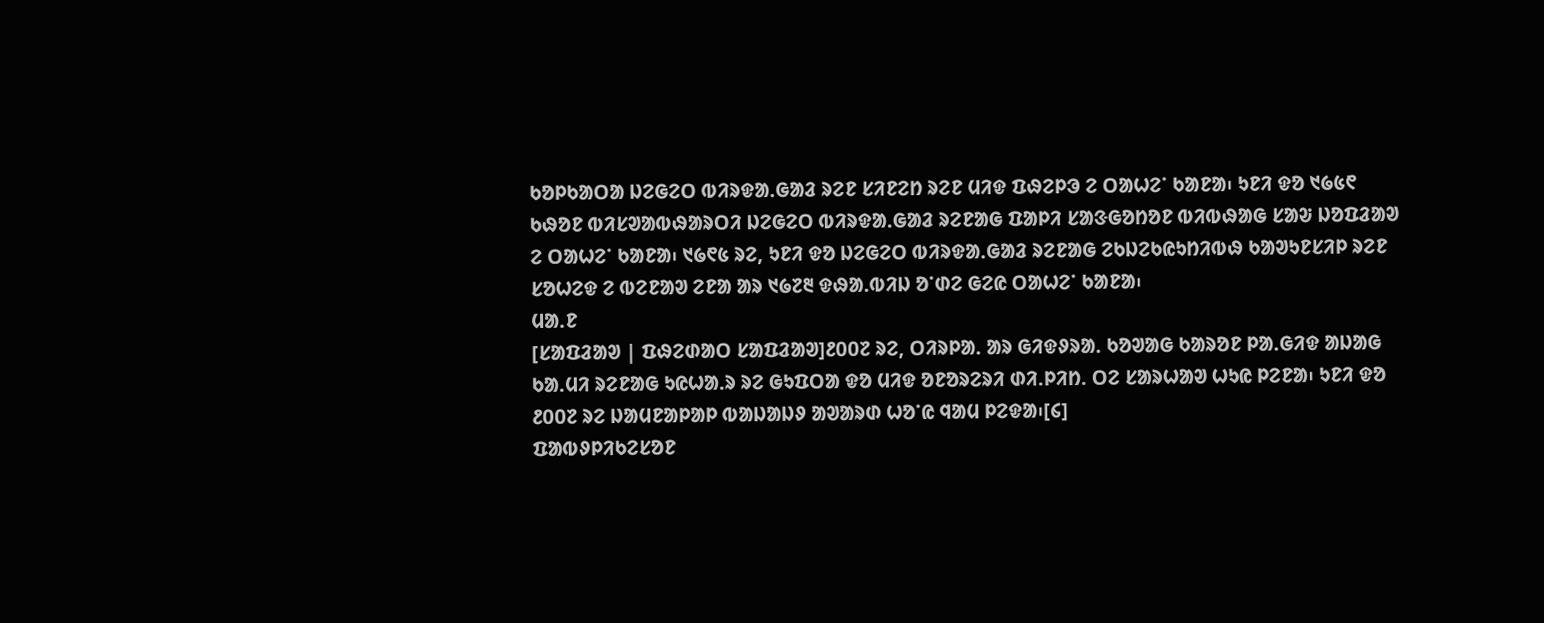ᱠᱚᱞᱠᱟᱛᱟ ᱡᱮᱜᱮᱛ ᱵᱤᱨᱫᱟᱹᱜᱟᱲ ᱨᱮᱱ ᱥᱤᱱᱮᱴ ᱨᱮᱱ ᱢᱤᱫ ᱯᱷᱮᱞᱳ ᱮ ᱛᱟᱦᱮᱸ ᱠᱟᱱᱟ᱾ ᱩᱱᱤ ᱫᱚ ᱑᱙᱕᱖ ᱠᱷᱚᱱ ᱵᱤᱥᱣᱟᱵᱷᱟᱨᱛᱤ ᱡᱮᱜᱮᱛ ᱵᱤᱨᱫᱟᱹᱜᱟᱲ ᱨᱮᱱᱟᱜ ᱯᱟᱞᱤ ᱥᱟᱝᱜᱚᱴᱚᱱ ᱵᱤᱵᱷᱟᱜ ᱥᱟᱶ ᱡᱚᱯᱲᱟᱣ ᱮ ᱛᱟᱦᱮᱸ ᱠᱟᱱᱟ᱾ ᱑᱙᱖᱕ ᱨᱮ, ᱩᱱᱤ ᱫᱚ ᱡᱮᱜᱮᱛ ᱵᱤᱨᱫᱟᱹᱜᱟᱲ ᱨᱮᱱᱟᱜ ᱮᱠᱡᱮᱠᱭᱩᱴᱤᱵᱷ ᱠᱟᱣᱩᱱᱥᱤᱞ ᱨᱮᱱ ᱥᱚᱦᱮᱫ ᱮ ᱵᱮᱱᱟᱣ ᱮᱱᱟ ᱟᱨ ᱑᱙᱗᱓ ᱫᱷᱟᱹᱵᱤᱡ ᱚᱸᱰᱮ ᱜᱮᱭ ᱛᱟᱦᱮᱸ ᱠᱟᱱᱟ᱾
ᱢᱟᱹᱱ
[ᱥᱟᱯᱲᱟᱣ | ᱯᱷᱮᱰᱟᱛ ᱥᱟᱯᱲᱟᱣ]᱒᱐᱐᱗ ᱨᱮ, ᱛᱤᱨᱞᱟᱹ ᱟᱨ ᱜᱤᱫᱽᱨᱟᱹ ᱠᱚᱣᱟᱜ ᱠᱟᱨᱚᱱ ᱞᱟᱹᱜᱤᱫ ᱟᱡᱟᱜ ᱠᱟᱹᱢᱤ ᱨᱮᱱᱟᱜ ᱩᱭᱦᱟᱹᱨ ᱨᱮ ᱜᱩᱯᱛᱟ ᱫᱚ ᱢᱤᱫ ᱚᱱᱚᱨᱮᱨᱤ ᱰᱤ.ᱞᱤᱴ. ᱛᱮ ᱥᱟᱨᱦᱟᱣ ᱦᱩᱭ ᱞᱮᱱᱟ᱾ ᱩᱱᱤ ᱫᱚ ᱒᱐᱐᱗ ᱨᱮ ᱡᱟᱢᱱᱟᱞᱟᱞ ᱵᱟᱡᱟᱡᱽ ᱟᱣᱟᱨᱰ ᱦᱚᱸᱭ ᱧᱟᱢ ᱞᱮᱫᱟ᱾[᱔]
ᱯᱟᱵᱽᱞᱤᱠᱮᱥᱚᱱ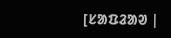[ᱥᱟᱯᱲᱟᱣ |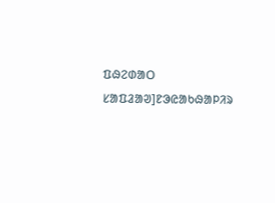ᱯᱷᱮᱰᱟᱛ ᱥᱟᱯᱲᱟᱣ]ᱱᱳᱭᱟᱠᱷᱟᱞᱤᱨ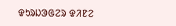ᱫᱩᱨᱡᱳᱜᱮᱨ ᱫᱤᱱᱮ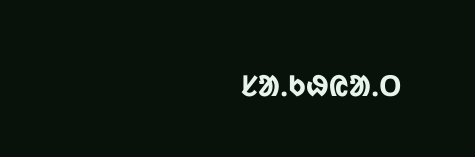ᱥᱟᱹᱠᱷᱭᱟᱹᱛ